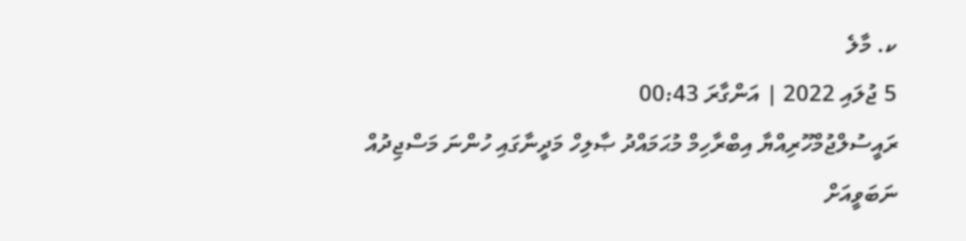ކ. މާލެ
5 ޖުލައި 2022 | އަންގާރަ 00:43
ރައީސުލްޖުމްހޫރިއްޔާ އިބްރާހިމް މުޙަމައްދު ޞާލިހް މަދީނާގައި ހުންނަ މަސްޖިދުއް ނަބަވީއަށް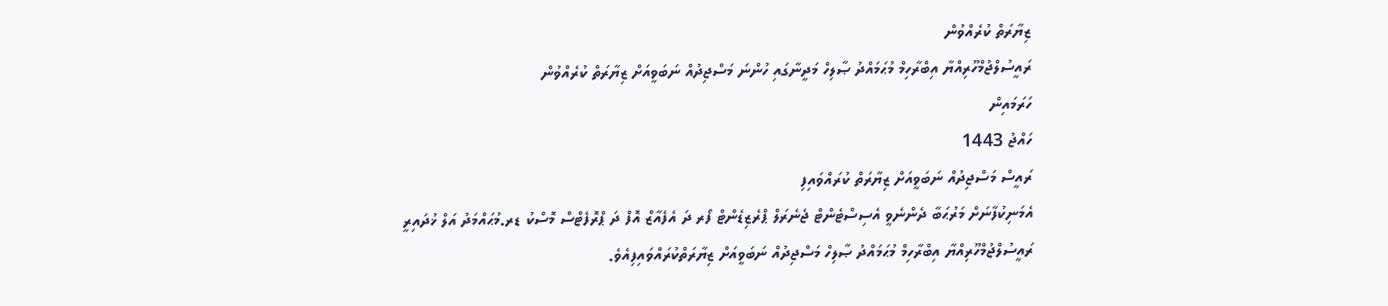ޒިޔާރަތް ކުރެއްވުން
ރައީސުލްޖުމްހޫރިއްޔާ އިބްރާހިމް މުޙަމައްދު ޞާލިހް މަދީނާގައި ހުންނަ މަސްޖިދުއް ނަބަވީއަށް ޒިޔާރަތް ކުރެއްވުން
ހަރަމައިން
ހައްޖު 1443
ރައީސް މަސްޖިދުއް ނަބަވީއަށް ޒިޔާރަތް ކުރައްވައިފި
އެމަނިކުފާނަށް މަރުޙަބާ ދެންނެވީ އެސިސްޓެންޓް ޖެނެރަލް ޕްރެޒިޑެންޓް ފޯރ ދަ އެފެއާޒް އޮފް ދަ ޕްރޮފެޓްސް މޮސްކު ޑރ.މުޙައްމަދު އަލް ޚުދައިރީ
ރައީސުލްޖުމްހޫރިއްޔާ އިބްރާހިމް މުޙަމައްދު ޞާލިހް މަސްޖިދުއް ނަބަވީއަށް ޒިޔާރަތްކުރައްވައިފިއެވެ.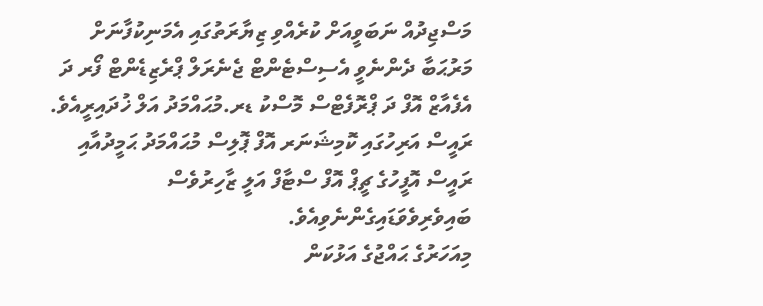މަސްޖިދުއް ނަބަވީއަށް ކުރެއްވި ޒިޔާރަތުގައި އެމަނިކުފާނަށް މަރުޙަބާ ދެންނެވީ އެސިސްޓެންޓް ޖެނެރަލް ޕްރެޒިޑެންޓް ފޯރ ދަ އެފެއާޒް އޮފް ދަ ޕްރޮފެޓްސް މޮސްކު ޑރ.މުޙައްމަދު އަލް ޚުދައިރީއެވެ. ރައީސް އަރިހުގައި ކޮމިޝަނަރ އޮފް ޕޮލިސް މުޙައްމަދު ޙަމީދުއާއި ރައީސް އޮފީހުގެ ޗީޕް އޮފް ސްޓާފް އަލީ ޒާހިރުވެސް ބައިވެރިވެވަޑައިގެންނެވިއެވެ.
މިއަހަރުގެ ޙައްޖުގެ އަޅުކަން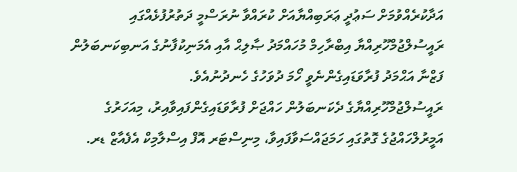އަދާކުރެއްވުމަށް ސަޢުދީ ޢަރަބިއްޔާއަށް ކުރައްވާ ނުރަސްމީ ދަތުރުފުޅެއްގައި ރައީސުލްޖުމްހޫރިއްޔާ އިބްރާހިމް މުހައްމަދު ޞާލިޙް އާއި އެމަނިކުފާނުގެ އަނބިކަނބަލުން ފަޒްނާ އަޙްމަދު ފުރާވަޑައިގެންނެވީ ހޯމަ ދުވަހުގެ ހެނދުނުއެވެ.
ރައީސުލްޖުމްހޫރިއްޔާގެ ދެކަނބަލުން ހައްޖަށް ފުރާވަޑައިގެންފައިވާއިރު، މިއަހަރުގެ އަމީރުލްހައްޖުގެ ގޮތުގައި ހަމަޖައްސަވާފައިވާ، މިނިސްޓަރ އޮފް އިސްލާމިކް އެފެއާޒް ޑރ.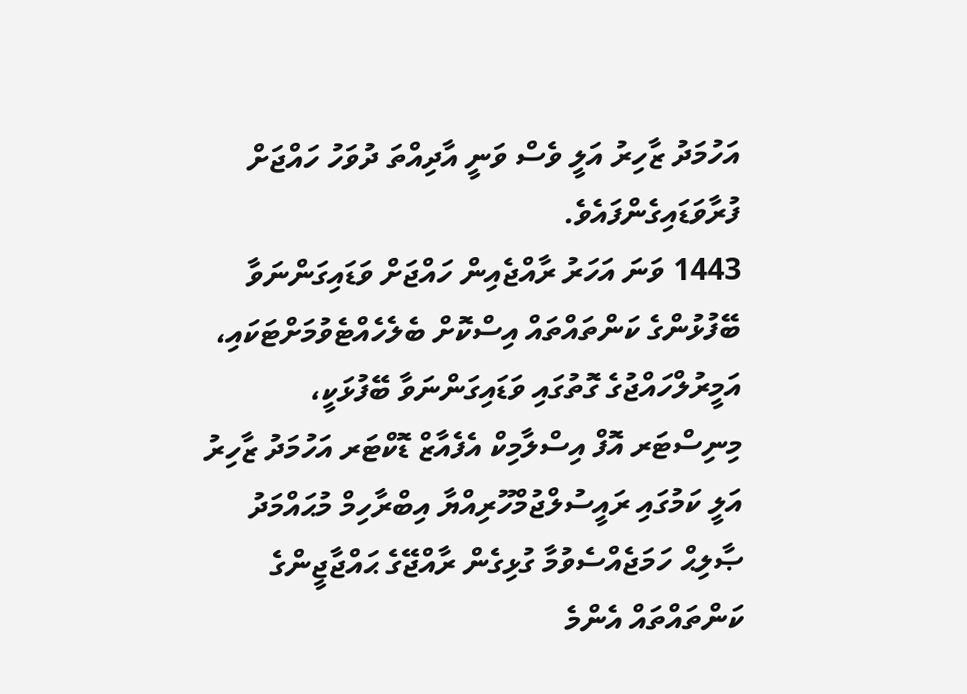އަހުމަދު ޒާހިރު އަލީ ވެސް ވަނީ އާދިއްތަ ދުވަހު ހައްޖަށް ފުރާވަޑައިގެންފައެވެ.
1443 ވަނަ އަހަރު ރާއްޖެއިން ހައްޖަށް ވަޑައިގަންނަވާ ބޭފުޅުންގެ ކަންތައްތައް އިސްކޮށް ބެލެހެއްޓެވުމަށްޓަކައި، އަމީރުލްހައްޖުގެ ގޮތުގައި ވަޑައިގަންނަވާ ބޭފުޅަކީ، މިނިސްޓަރ އޮފް އިސްލާމިކް އެފެއާޒް ޑޮކްޓަރ އަހުމަދު ޒާހިރު އަލީ ކަމުގައި ރައީސުލްޖުމްހޫރިއްޔާ އިބްރާހިމް މުޙައްމަދު ޞާލިޙް ހަމަޖެއްސެވުމާ ގުޅިގެން ރާއްޖޭގެ ޙައްޖާޖީންގެ ކަންތައްތައް އެންމެ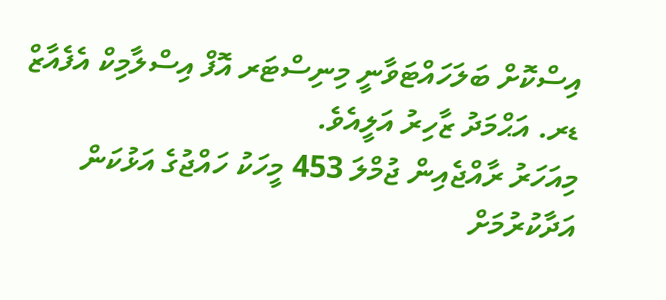އިސްކޮށް ބަލަހައްޓަވާނީ މިނިސްޓަރ އޮފް އިސްލާމިކް އެފެއާޒް ޑރ. އަޙްމަދު ޒާހިރު އަލީއެވެ.
މިއަހަރު ރާއްޖެއިން ޖުމްލަ 453 މީހަކު ހައްޖުގެ އަޅުކަން އަދާކުރުމަށް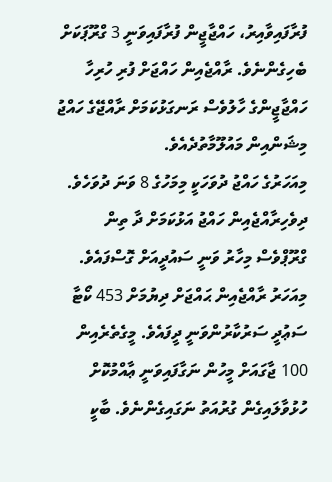ފުރާފައިވާއިރު، ހައްޖާޖީން ފުރާފައިވަނީ 3 ގްރޫޕަކަށް ބެހިގެންނެވެ. ރާއްޖެއިން ހައްޖަށް ފުރި ހުރިހާ ހައްޖާޖީންގެ ހާލުވެސް ރަނގަޅުކަމަށް ރާއްޖޭގެ ހައްޖު މިޝަންއިން މައުލޫމާތުދެއެވެ.
މިއަހަރުގެ ހައްޖު ދުވަހަކީ މިމަހުގެ 8 ވަނަ ދުވަހެވެ. ދިވެހިރާއްޖެއިން ހައްޖު އަޅުކަމަށް ދާ ތިން ގްރޫޕްވެސް މިހާރު ވަނީ ސައުދީއަށް ގޮސްފައެވެ. މިއަހަރު ރާއްޖެއިން ޙައްޖަށް ދިޔުމަށް 453 ކޯޓާ ސަޢުދީ ސަރުކާރުންވަނީ ދީފައެވެ. މީގެތެރެއިން 100 ޖާގައަށް މީހުން ނަގާފައިވަނީ ޢާއްމުކޮށް ހުޅުވާލައިގެން ގުރުއަތު ނަގައިގެންނެވެ. ބާކީ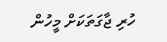ހުރި ޖާގަތަކަށް މީހުން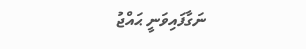ނަގާފައިވަނީ ޙައްޖު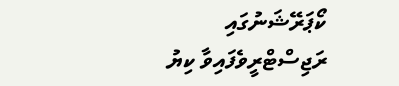ކޯޕަރޭޝަނުގައި ރަޖިސްޓްރީވެފައިވާ ކިޔު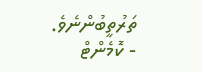ތަރުތީބުންނެވެ.
- ކޮމެންޓް